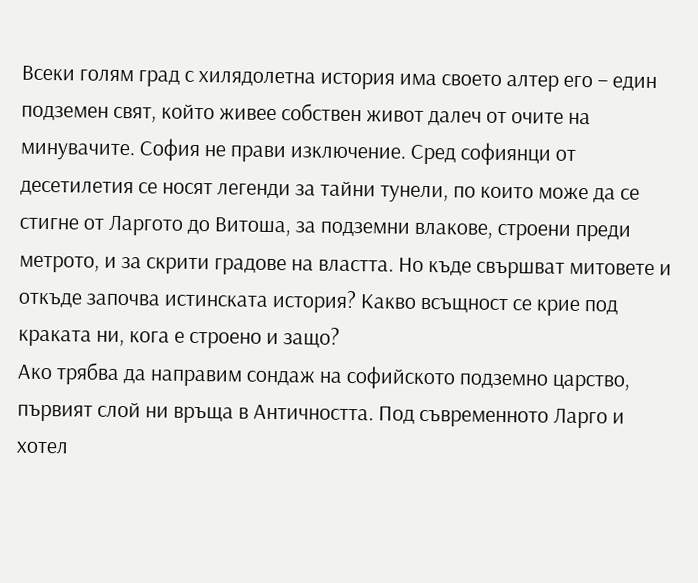Всеки голям град с хилядолетна история има своето алтер его – един подземен свят, който живее собствен живот далеч от очите на минувачите. София не прави изключение. Сред софиянци от десетилетия се носят легенди за тайни тунели, по които може да се стигне от Ларгото до Витоша, за подземни влакове, строени преди метрото, и за скрити градове на властта. Но къде свършват митовете и откъде започва истинската история? Какво всъщност се крие под краката ни, кога е строено и защо?
Ако трябва да направим сондаж на софийското подземно царство, първият слой ни връща в Античността. Под съвременното Ларго и хотел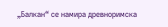„Балкан“ се намира древноримска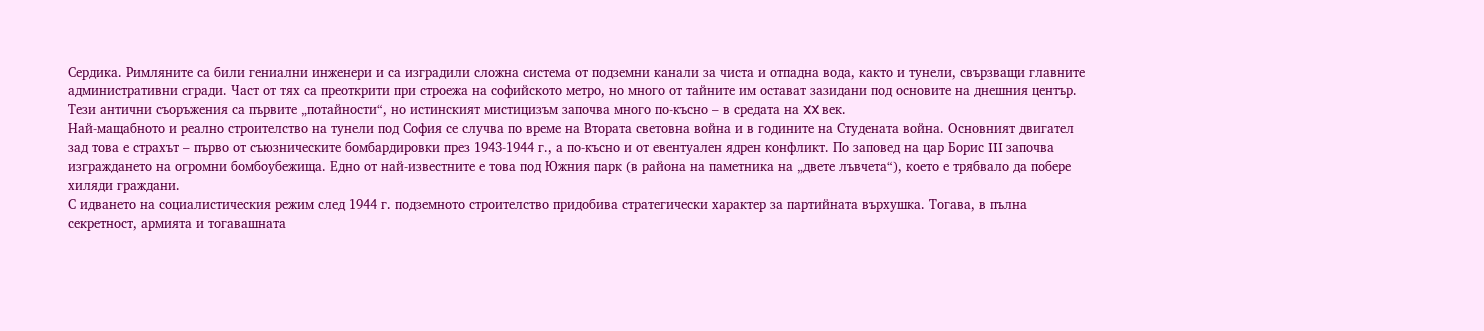Сердика. Римляните са били гениални инженери и са изградили сложна система от подземни канали за чиста и отпадна вода, както и тунели, свързващи главните административни сгради. Част от тях са преоткрити при строежа на софийското метро, но много от тайните им остават зазидани под основите на днешния център. Тези антични съоръжения са първите „потайности“, но истинският мистицизъм започва много по-късно – в средата на XX век.
Най-мащабното и реално строителство на тунели под София се случва по време на Втората световна война и в годините на Студената война. Основният двигател зад това е страхът – първо от съюзническите бомбардировки през 1943-1944 г., а по-късно и от евентуален ядрен конфликт. По заповед на цар Борис III започва изграждането на огромни бомбоубежища. Едно от най-известните е това под Южния парк (в района на паметника на „двете лъвчета“), което е трябвало да побере хиляди граждани.
С идването на социалистическия режим след 1944 г. подземното строителство придобива стратегически характер за партийната върхушка. Тогава, в пълна секретност, армията и тогавашната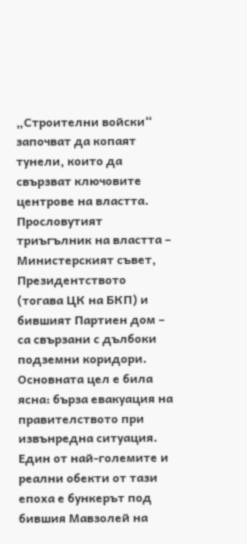„Строителни войски“ започват да копаят тунели, които да свързват ключовите центрове на властта. Прословутият триъгълник на властта – Министерският съвет, Президентството (тогава ЦК на БКП) и бившият Партиен дом – са свързани с дълбоки подземни коридори. Основната цел е била ясна: бърза евакуация на правителството при извънредна ситуация.
Един от най-големите и реални обекти от тази епоха е бункерът под бившия Мавзолей на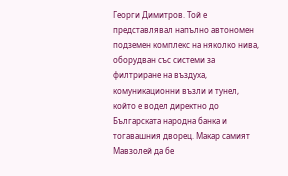Георги Димитров. Той е представлявал напълно автономен подземен комплекс на няколко нива, оборудван със системи за филтриране на въздуха, комуникационни възли и тунел, който е водел директно до Българската народна банка и тогавашния дворец. Макар самият Мавзолей да бе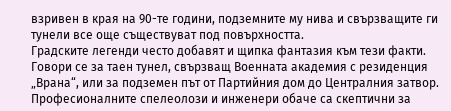взривен в края на 90-те години, подземните му нива и свързващите ги тунели все още съществуват под повърхността.
Градските легенди често добавят и щипка фантазия към тези факти. Говори се за таен тунел, свързващ Военната академия с резиденция „Врана“, или за подземен път от Партийния дом до Централния затвор. Професионалните спелеолози и инженери обаче са скептични за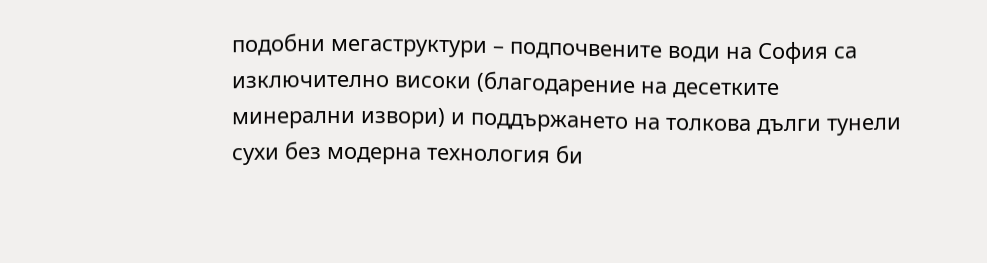подобни мегаструктури – подпочвените води на София са изключително високи (благодарение на десетките минерални извори) и поддържането на толкова дълги тунели сухи без модерна технология би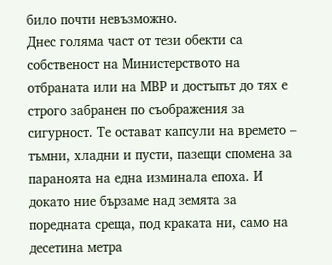било почти невъзможно.
Днес голяма част от тези обекти са собственост на Министерството на отбраната или на МВР и достъпът до тях е строго забранен по съображения за сигурност. Те остават капсули на времето – тъмни, хладни и пусти, пазещи спомена за параноята на една изминала епоха. И докато ние бързаме над земята за поредната среща, под краката ни, само на десетина метра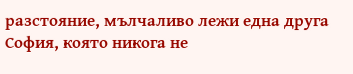разстояние, мълчаливо лежи една друга София, която никога не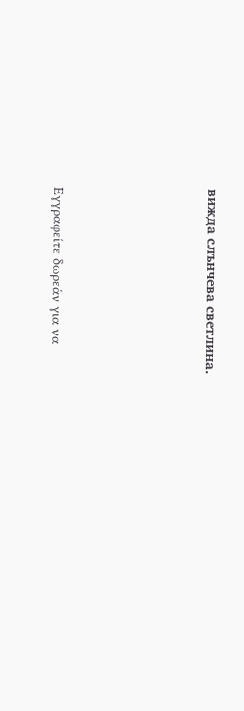вижда слънчева светлина.





Εγγραφείτε δωρεάν για να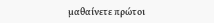μαθαίνετε πρώτοι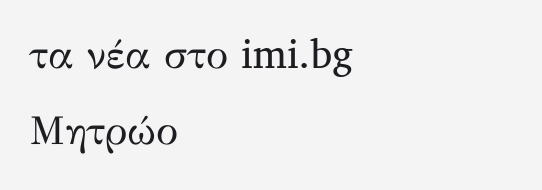τα νέα στο imi.bg
Μητρώο